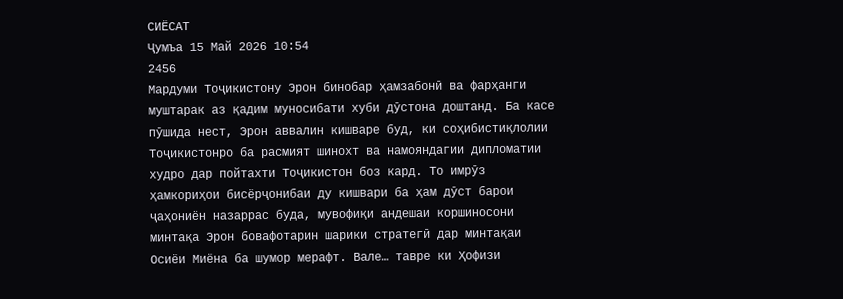СИЁСАТ
Ҷумъа 15 Май 2026 10:54
2456
Мардуми Тоҷикистону Эрон бинобар ҳамзабонӣ ва фарҳанги муштарак аз қадим муносибати хуби дӯстона доштанд. Ба касе пӯшида нест, Эрон аввалин кишваре буд, ки соҳибистиқлолии Тоҷикистонро ба расмият шинохт ва намояндагии дипломатии худро дар пойтахти Тоҷикистон боз кард. То имрӯз ҳамкориҳои бисёрҷонибаи ду кишвари ба ҳам дӯст барои ҷаҳониён назаррас буда, мувофиқи андешаи коршиносони минтақа Эрон бовафотарин шарики стратегӣ дар минтақаи Осиёи Миёна ба шумор мерафт. Вале… тавре ки Ҳофизи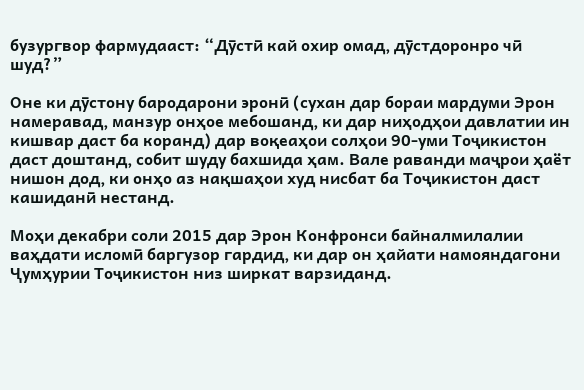бузургвор фармудааст: “Дӯстӣ кай охир омад, дӯстдоронро чӣ шуд?”

Оне ки дӯстону бародарони эронӣ (сухан дар бораи мардуми Эрон намеравад, манзур онҳое мебошанд, ки дар ниҳодҳои давлатии ин кишвар даст ба коранд) дар воқеаҳои солҳои 90-уми Тоҷикистон даст доштанд, собит шуду бахшида ҳам. Вале раванди маҷрои ҳаёт нишон дод, ки онҳо аз нақшаҳои худ нисбат ба Тоҷикистон даст кашиданӣ нестанд.

Моҳи декабри соли 2015 дар Эрон Конфронси байналмилалии ваҳдати исломӣ баргузор гардид, ки дар он ҳайати намояндагони Ҷумҳурии Тоҷикистон низ ширкат варзиданд.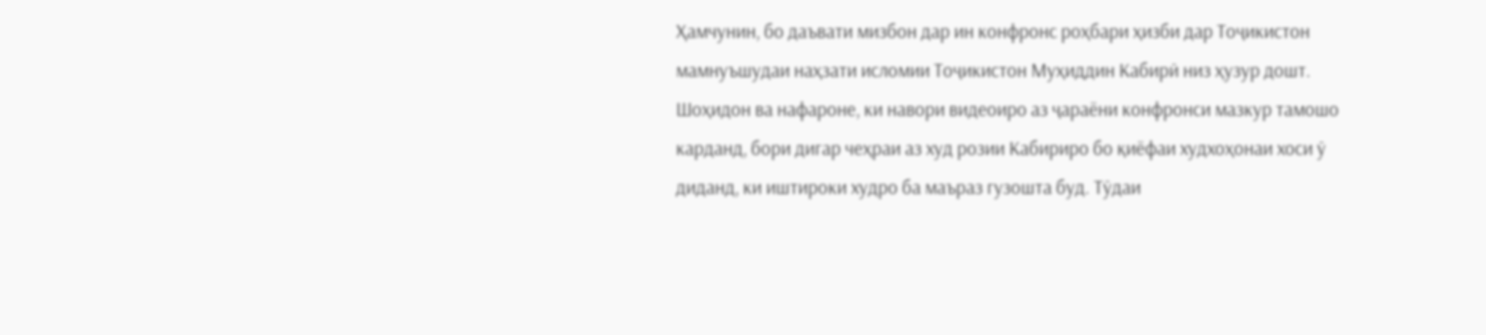Ҳамчунин, бо даъвати мизбон дар ин конфронс роҳбари ҳизби дар Тоҷикистон мамнуъшудаи наҳзати исломии Тоҷикистон Муҳиддин Кабирӣ низ ҳузур дошт. Шоҳидон ва нафароне, ки навори видеоиро аз ҷараёни конфронси мазкур тамошо карданд, бори дигар чеҳраи аз худ розии Кабириро бо қиёфаи худхоҳонаи хоси ӯ диданд, ки иштироки худро ба маъраз гузошта буд. Тӯдаи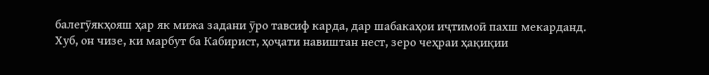балегӯякҳояш ҳар як мижа задани ӯро тавсиф карда, дар шабакаҳои иҷтимоӣ пахш мекарданд. Хуб, он чизе, ки марбут ба Кабирист, ҳоҷати навиштан нест, зеро чеҳраи ҳақиқии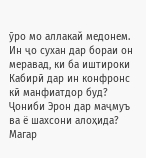ӯро мо аллакай медонем. Ин ҷо сухан дар бораи он меравад, ки ба иштироки Кабирӣ дар ин конфронс кӣ манфиатдор буд? Ҷониби Эрон дар маҷмуъ ва ё шахсони алоҳида? Магар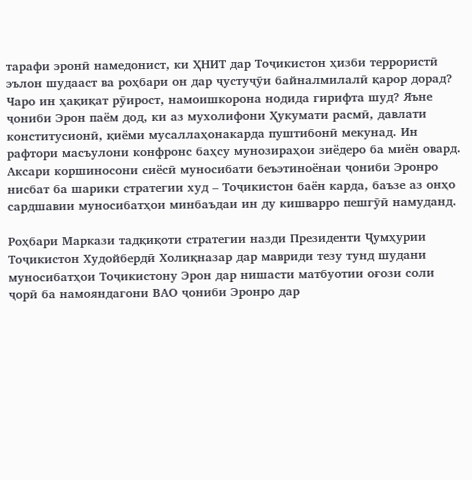тарафи эронӣ намедонист, ки ҲНИТ дар Тоҷикистон ҳизби террористӣ эълон шудааст ва роҳбари он дар ҷустуҷӯи байналмилалӣ қарор дорад? Чаро ин ҳақиқат рӯирост, намоишкорона нодида гирифта шуд? Яъне ҷониби Эрон паём дод, ки аз мухолифони Ҳукумати расмӣ, давлати конститусионӣ, қиёми мусаллаҳонакарда пуштибонӣ мекунад. Ин рафтори масъулони конфронс баҳсу мунозираҳои зиёдеро ба миён овард. Аксари коршиносони сиёсӣ муносибати беъэтиноёнаи ҷониби Эронро нисбат ба шарики стратегии худ – Тоҷикистон баён карда, баъзе аз онҳо сардшавии муносибатҳои минбаъдаи ин ду кишварро пешгӯӣ намуданд.

Роҳбари Маркази тадқиқоти стратегии назди Президенти Ҷумҳурии Тоҷикистон Худойбердӣ Холиқназар дар мавриди тезу тунд шудани муносибатҳои Тоҷикистону Эрон дар нишасти матбуотии оғози соли ҷорӣ ба намояндагони ВАО ҷониби Эронро дар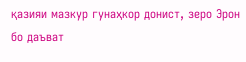қазияи мазкур гунаҳкор донист, зеро Эрон бо даъват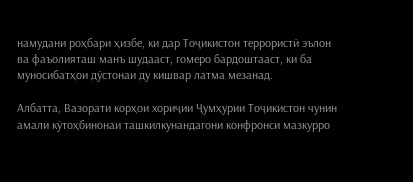намудани роҳбари ҳизбе, ки дар Тоҷикистон террористӣ эълон ва фаъолияташ манъ шудааст, гомеро бардоштааст, ки ба муносибатҳои дӯстонаи ду кишвар латма мезанад.

Албатта, Вазорати корҳои хориҷии Ҷумҳурии Тоҷикистон чунин амали кӯтоҳбинонаи ташкилкунандагони конфронси мазкурро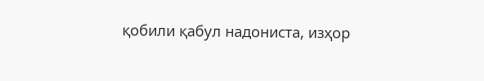қобили қабул надониста, изҳор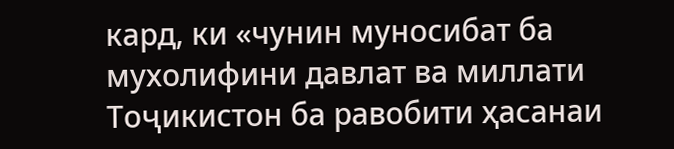кард, ки «чунин муносибат ба мухолифини давлат ва миллати Тоҷикистон ба равобити ҳасанаи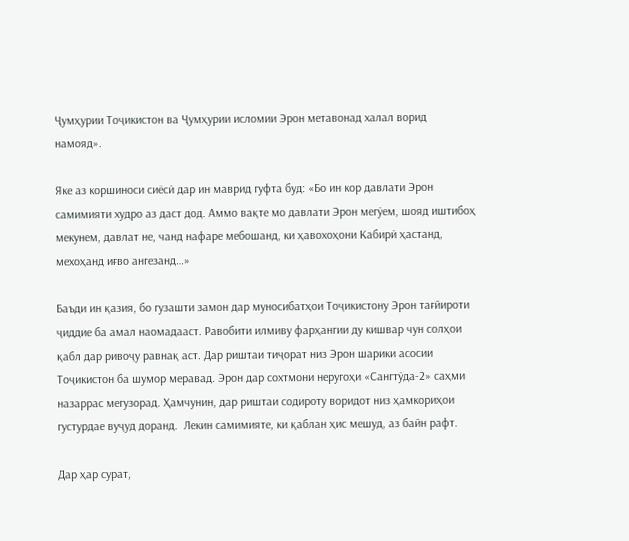Ҷумҳурии Тоҷикистон ва Ҷумҳурии исломии Эрон метавонад халал ворид намояд».

Яке аз коршиноси сиёсӣ дар ин маврид гуфта буд: «Бо ин кор давлати Эрон самимияти худро аз даст дод. Аммо вақте мо давлати Эрон мегӯем, шояд иштибоҳ мекунем, давлат не, чанд нафаре мебошанд, ки ҳавохоҳони Кабирӣ ҳастанд, мехоҳанд иғво ангезанд…»

Баъди ин қазия, бо гузашти замон дар муносибатҳои Тоҷикистону Эрон тағйироти ҷиддие ба амал наомадааст. Равобити илмиву фарҳангии ду кишвар чун солҳои қабл дар ривоҷу равнақ аст. Дар риштаи тиҷорат низ Эрон шарики асосии Тоҷикистон ба шумор меравад. Эрон дар сохтмони неругоҳи «Сангтӯда-2» саҳми назаррас мегузорад. Ҳамчунин, дар риштаи содироту воридот низ ҳамкориҳои густурдае вуҷуд доранд.  Лекин самимияте, ки қаблан ҳис мешуд, аз байн рафт.

Дар ҳар сурат,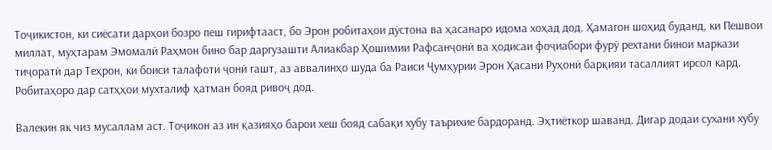Тоҷикистон, ки сиёсати дарҳои бозро пеш гирифтааст, бо Эрон робитаҳои дӯстона ва ҳасанаро идома хоҳад дод. Ҳамагон шоҳид буданд, ки Пешвои миллат, муҳтарам Эмомалӣ Раҳмон бино бар даргузашти Алиакбар Ҳошимии Рафсанҷонӣ ва ҳодисаи фоҷиабори фурӯ рехтани бинои маркази тиҷоратӣ дар Теҳрон, ки боиси талафоти ҷонӣ гашт, аз аввалинҳо шуда ба Раиси Ҷумҳурии Эрон Ҳасани Руҳонӣ барқияи тасаллият ирсол кард. Робитаҳоро дар сатҳҳои мухталиф ҳатман бояд ривоҷ дод.

Валекин як чиз мусаллам аст. Тоҷикон аз ин қазияҳо барои хеш бояд сабақи хубу таърихие бардоранд. Эҳтиёткор шаванд. Дигар додаи сухани хубу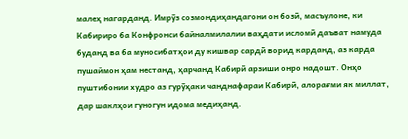малеҳ нагарданд. Имрӯз созмондиҳандагони он бозӣ, масъулоне, ки Кабириро ба Конфронси байналмилалии ваҳдати исломӣ даъват намуда буданд ва ба муносибатҳои ду кишвар сардӣ ворид карданд, аз карда пушаймон ҳам нестанд, ҳарчанд Кабирӣ арзиши онро надошт. Онҳо пуштибонии худро аз гурӯҳаки чанднафараи Кабирӣ, алорағми як миллат, дар шаклҳои гуногун идома медиҳанд.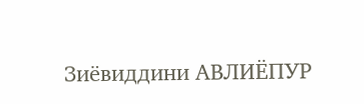Зиёвиддини АВЛИЁПУР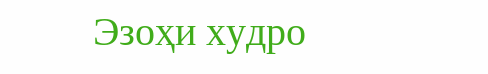Эзоҳи худро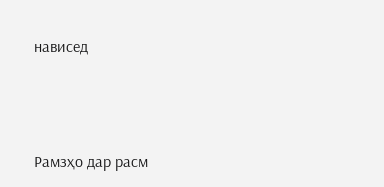нависед



Рамзҳо дар расм